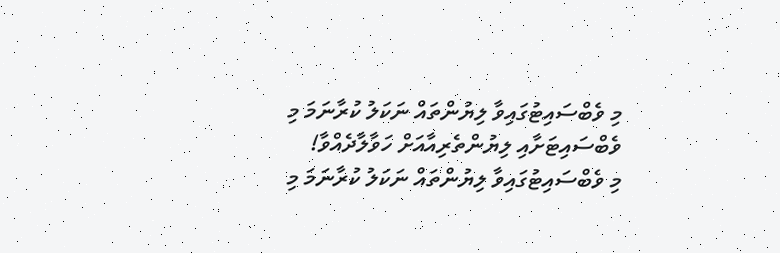މި ވެބްސައިޓުގައިވާ ލިޔުންތައް ނަކަލު ކުރާނަމަ މި ވެބްސައިޓަށާއި ލިޔުންތެރިއާއަށް ހަވާލާދެއްވާ!
މި ވެބްސައިޓުގައިވާ ލިޔުންތައް ނަކަލު ކުރާނަމަ މި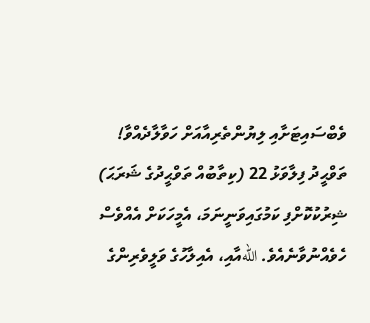ވެބްސައިޓަށާއި ލިޔުންތެރިއާއަށް ހަވާލާދެއްވާ!
ތަވްޙީދު ފިލާވަޅު 22 (ކިތާބުއް ތަވްޙީދުގެ ޝަރަޙަ)
ޝިރުކުކޮށްފި ކަމުގައިވަނީނަމަ، އެމީހަކަށް އެއްވެސް ހެވެއްނުވާނެއެވެ. اللهއާއި، އެއިލާހުގެ ވަލީވެރިންގެ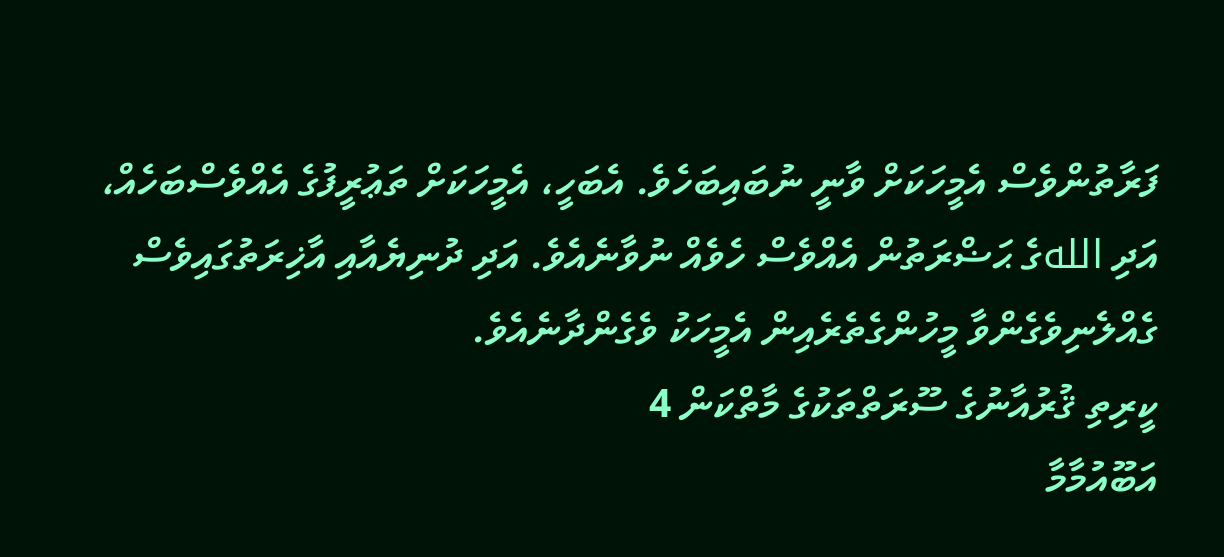ފަރާތުންވެސް އެމީހަކަށް ވާނީ ނުބައިބަހެވެ. އެބަހީ، އެމީހަކަށް ތަޢުރީފުގެ އެއްވެސްބަހެއް، އަދި اللهގެ ޙަޟްރަތުން އެއްވެސް ހެވެއް ނުވާނެއެވެ. އަދި ދުނިޔެއާއި އާޚިރަތުގައިވެސް ގެއްލެނިވެގެންވާ މީހުންގެތެރެއިން އެމީހަކު ވެގެންދާނެއެވެ.
ކީރިތި ޤުރުއާނުގެ ސޫރަތްތަކުގެ މާތްކަން 4
އަބޫއުމާމާ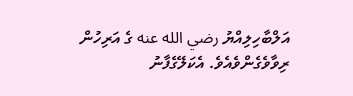އަލްބާހިލިއްޔު رضي الله عنه ގެ އަރިހުން ރިވާވެގެންވެއެވެ. އެކަލޭގެފާނު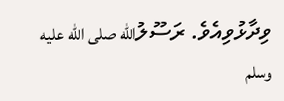ވިދާޅުވިއެވެ. ރަސޫލުالله صلى الله عليه وسلم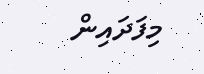މިފަދައިން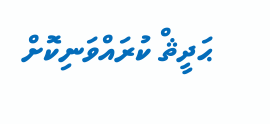ޙަދީޘް ކުރައްވަނިކޮށް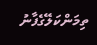ތިމަންކަލޭގެފާނު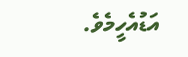އަޑުއެހީމެވެ.